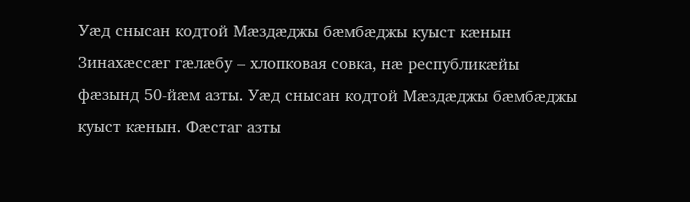Уæд снысан кодтой Мæздæджы бæмбæджы куыст кæнын
Зинахæссæг гæлæбу – хлопковая совка, нæ республикæйы фæзынд 50-йæм азты. Уæд снысан кодтой Мæздæджы бæмбæджы куыст кæнын. Фæстаг азты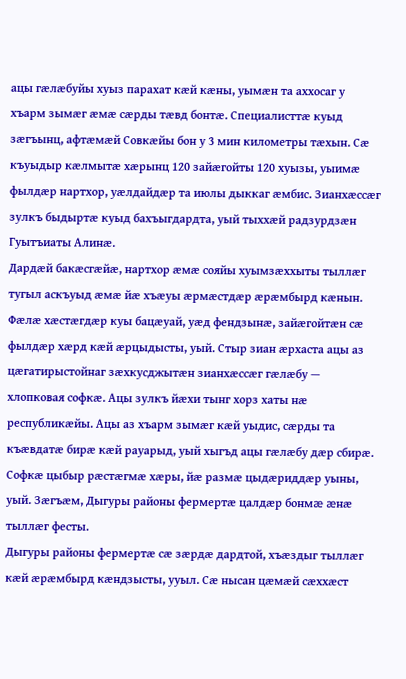ацы гæлæбуйы хуыз парахат кæй кæны, уымæн та аххосаг у хъарм зымæг æмæ сæрды тæвд бонтæ. Специалисттæ куыд зæгъынц, афтæмæй Совкæйы бон у 3 мин километры тæхын. Сæ къуыдыр кæлмытæ хæрынц 120 зайæгойты 120 хуызы, уыимæ фылдæр нартхор, уæлдайдæр та июлы дыккаг æмбис. Зианхæссæг зулкъ быдыртæ куыд бахъыгдардта, уый тыххæй радзурдзæн Гуытъиаты Алинæ.
Дардæй бакæсгæйæ, нартхор æмæ сояйы хуымзæххыты тыллæг тугыл аскъуыд æмæ йæ хъæуы æрмæстдæр æрæмбырд кæнын. Фæлæ хæстæгдæр куы бацæуай, уæд фендзынæ, зайæгойтæн сæ фылдæр хæрд кæй æрцыдысты, уый. Стыр зиан æрхаста ацы аз цæгатирыстойнаг зæхкусджытæн зианхæссæг гæлæбу — хлопковая софкæ. Ацы зулкъ йæхи тынг хорз хаты нæ республикæйы. Ацы аз хъарм зымæг кæй уыдис, сæрды та къæвдатæ бирæ кæй рауарыд, уый хыгъд ацы гæлæбу дæр сбирæ. Софкæ цыбыр рæстæгмæ хæры, йæ размæ цыдæриддæр уыны, уый. Зæгъæм, Дыгуры районы фермертæ цалдæр бонмæ æнæ тыллæг фесты.
Дыгуры районы фермертæ сæ зæрдæ дардтой, хъæздыг тыллæг кæй æрæмбырд кæндзысты, ууыл. Сæ нысан цæмæй сæххæст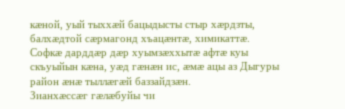кæной, уый тыххæй бацыдысты стыр хæрдзты, балхæдтой сæрмагонд хъацæнтæ, химикаттæ. Софкæ дарддæр дæр хуымзæххытæ афтæ куы скъуыйын кæна, уæд гæнæн ис, æмæ ацы аз Дыгуры район æнæ тыллæгæй баззайдзæн.
Зианхæссæг гæлæбуйы чи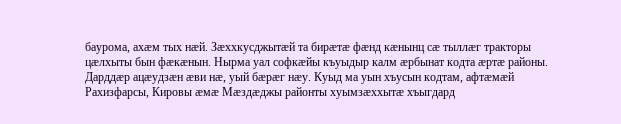баурома, ахæм тых нæй. Зæххкусджытæй та бирæтæ фæнд кæнынц сæ тыллæг тракторы цæлхыты бын фæкæнын. Нырма уал софкæйы къуыдыр калм æрбынат кодта æртæ районы. Дарддæр ацæудзæн æви нæ, уый бæрæг нæу. Куыд ма уын хъусын кодтам, афтæмæй Рахизфарсы, Кировы æмæ Мæздæджы районты хуымзæххытæ хъыгдард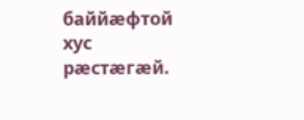баййæфтой хус рæстæгæй.